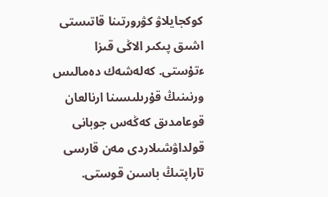كوكجايلاۋ كۋرورتىنا قاتىستى اشىق پىكىر الاڭى قىزا ءتۇستى. كەلەشەك دەمالىس ورنىنىڭ قۇرىلىسىنا ارنالعان قوعامدىق كەڭەس جوبانى قولداۋشىلاردى مەن قارسى تاراپتىڭ باسىن قوستى.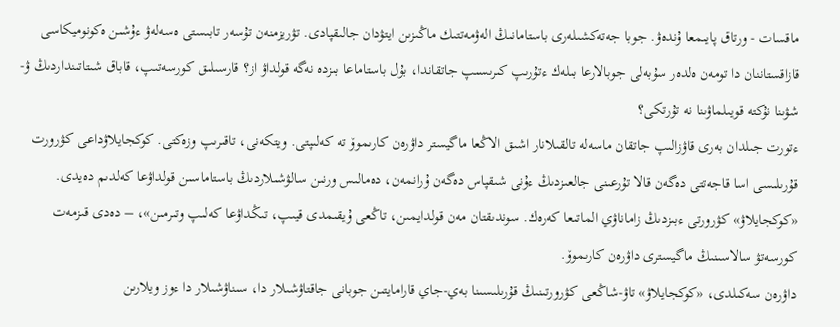ماقسات - ورتاق پايىمعا ۇندەۋ. جوبا جەتەكشىلەرى باستامانىڭ الەۋمەتتىك ماڭىزىن ايتۋدان جالىقپادى. تۋريزمنەن تۇسەر تابىستى ەسەلەۋ ءۇشىن ەكونوميكاسى قازاقستاننان دا تومەن ەلدەر سۇبەلى جوبالارعا بىلەك ءتۇرىپ كىرىسىپ جاتقاندا، بۇل باستاماعا بىزدە نەگە قولداۋ از؟ قارسىلىق كورسەتىپ، قاباق شىتاتىنداردىڭ ۋ-شۋىنا نۇكتە قويىلماۋىنا نە تۇرتكى؟
ءتورت جىلدان بەرى قاۋزالىپ جاتقان ماسەلە تالقىلانار اشىق الاڭعا ماگيستر داۋرەن كارىموۆ تە كەلىپتى. ويتكەنى، تاقىرىپ وزەكتى. كوكجايلاۋداعى كۋرورت قۇرىلىسى اسا قاجەتتى دەگەن قالا تۇرعىنى جالعىزدىڭ ءۇنى شىقپاس دەگەن ۇرانمەن، دەمالىس ورنىن سالۋشىلاردىڭ باستاماسىن قولداۋعا كەلدىم دەيدى.
«كوكجايلاۋ» كۋرورتى ءبىزدىڭ زاماناۋي الماتىعا كەرەك. سوندىقتان مەن قولدايمىن، تاڭعى ۇيقىمدى قيىپ، تىڭداۋعا كەلىپ وتىرمىن»، – دەدى قىزمەت كورسەتۋ سالاسىنىڭ ماگيسترى داۋرەن كارىموۆ.
داۋرەن سەكىلدى، «كوكجايلاۋ» تاۋ-شاڭعى كۋرورتىنىڭ قۇرىلىسىنا بەي-جاي قارامايتىن جوبانى جاقتاۋشىلار دا، سىناۋشىلار دا ءوز ويلارىن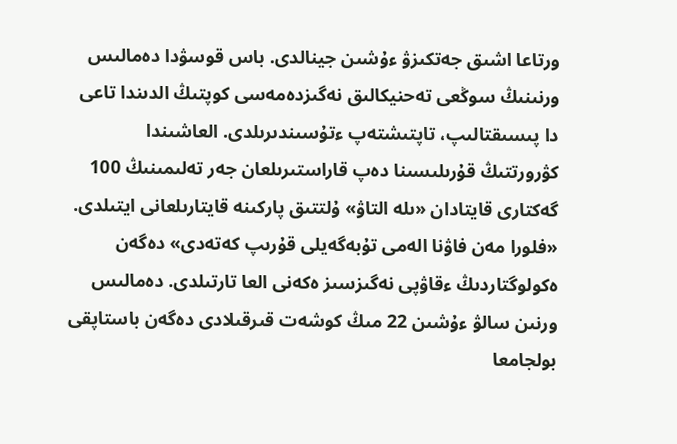ورتاعا اشىق جەتكىزۋ ءۇشىن جينالدى. باس قوسۋدا دەمالىس ورنىنىڭ سوڭعى تەحنيكالىق نەگىزدەمەسى كوپتىڭ الدىندا تاعى دا پىسىقتالىپ، تاپتىشتەپ ءتۇسىندىرىلدى. العاشىندا كۋرورتتىڭ قۇرىلىسىنا دەپ قاراستىرىلعان جەر تەلىمىنىڭ 100 گەكتارى قايتادان «ىلە التاۋ» ۇلتتىق پاركىنە قايتارىلعانى ايتىلدى. «فلورا مەن فاۋنا الەمى تۇبەگەيلى قۇرىپ كەتەدى» دەگەن ەكولوگتاردىڭ ءقاۋپى نەگىزسىز ەكەنى العا تارتىلدى. دەمالىس ورنىن سالۋ ءۇشىن 22 مىڭ كوشەت قىرقىلادى دەگەن باستاپقى بولجامعا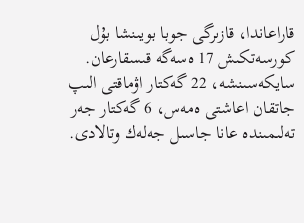قاراعاندا، قازىرگى جوبا بويىنشا بۇل كورسەتكىش 17 ەسەگە قىسقارعان. سايكەسىنشە، 22 گەكتار اۋماقتى الىپ جاتقان اعاشتى ەمەس، 6 گەكتار جەر تەلىمىندە عانا جاسىل جەلەك وتالادى.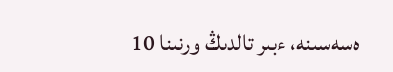ەسەسىنە، ءبىر تالدىڭ ورنىنا 10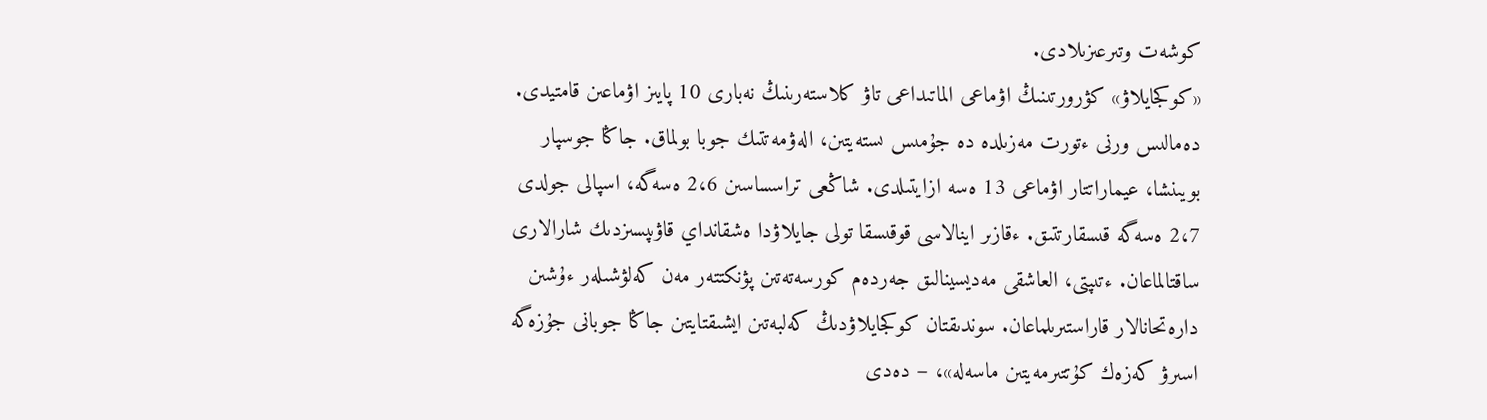كوشەت وتىرعىزىلادى.
«كوكجايلاۋ» كۋرورتىنىڭ اۋماعى الماتىداعى تاۋ كلاستەرىنىڭ نەبارى 10 پايىز اۋماعىن قامتيدى. دەمالىس ورنى ءتورت مەزىلدە دە جۇمىس ىستەيتىن، الەۋمەتتىك جوبا بولماق. جاڭا جوسپار بويىنشا، عيماراتتار اۋماعى 13 ەسە ازايتىلدى. شاڭعى تراسساسىن 2،6 ەسەگە، اسپالى جولدى 2،7 ەسەگە قىسقارتتىق. ءقازىر اينالاسى قوقىسقا تولى جايلاۋدا ەشقانداي قاۋىپسىزدىك شارالارى ساقتالماعان. ءتىپتى، العاشقى مەديسينالىق جەردەم كورسەتەتىن پۋنكتتەر مەن كەلۋشىلەر ءۇشىن دارەتحانالار قاراستىرىلماعان. سوندىقتان كوكجايلاۋدىڭ كەلبەتىن ايشىقتايتىن جاڭا جوبانى جۇزەگە اسىرۋ كەزەك كۇتتىرمەيتىن ماسەلە»، – دەدى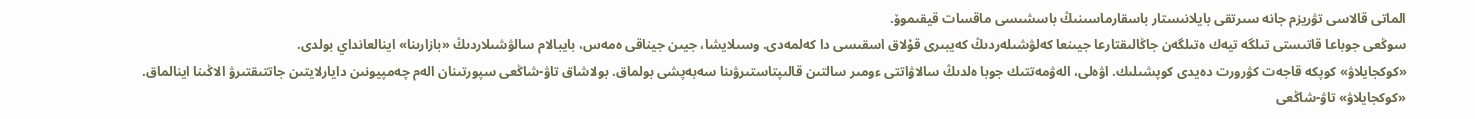الماتى قالاسى تۋريزم جانە سىرتقى بايلانىستار باسقارماسىنىڭ باسشىسى ماقسات قيقىموۆ.
سوڭعى جوباعا قاتىستى تىلگە تيەك ەتىلگەن جاڭالىقتارعا جيىنعا كەلۋشىلەردىڭ كەيبىرى قۇلاق اسقىسى دا كەلمەدى. وسىلايشا، جيىن جيناقى ەمەس، بايبالام سالۋشىلاردىڭ «بازارىنا» اينالعانداي بولدى.
«كوكجايلاۋ» كوپكە قاجەت كۋرورت دەيدى كوپشىلىك. اۋەلى، الەۋمەتتىك جوبا ەلدىڭ سالاۋاتتى ءومىر سالتىن قالىپتاستىرۋىنا سەبەپشى بولماق. بولاشاق تاۋ-شاڭعى سپورتىنان الەم چەمپيونىن دايارلايتىن جاتتىقتىرۋ الاڭىنا اينالماق.
«كوكجايلاۋ» تاۋ-شاڭعى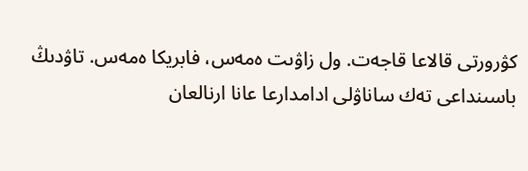كۋرورتى قالاعا قاجەت. ول زاۋىت ەمەس، فابريكا ەمەس. تاۋدىڭ باسىنداعى تەك ساناۋلى ادامدارعا عانا ارنالعان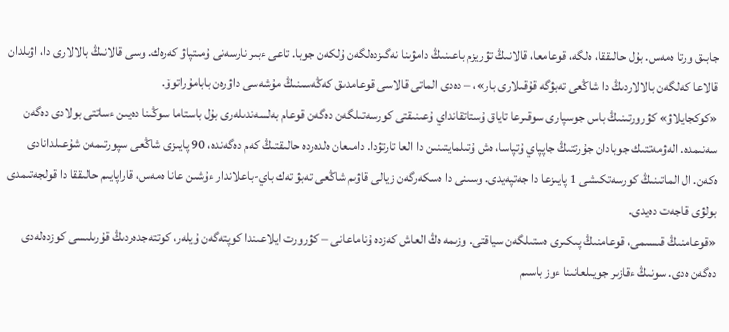جابىق ورتا ەمەس. بۇل حالىققا، ەلگە، قوعامعا، قالانىڭ تۋريزم باعىنىڭ دامۋىنا نەگىزدەلگەن ۇلكەن جوبا. تاعى ءبىر نارسەنى ۇمىتپاۋ كەرەك. وسى قالانىڭ بالالارى دا، اۋىلدان قالاعا كەلگەن بالالاردىڭ دا شاڭعى تەبۋگە قۇقىلارى بار»، – دەدى الماتى قالاسى قوعامدىق كەڭەسىنىڭ مۇشەسى داۋرەن بابامۇراتوۆ.
«كوكجايلاۋ» كۋرورتىنىڭ باس جوسپارى سوقىرعا تاياق ۇستاتقانداي ۇعىنىقتى كورسەتىلگەن دەگەن قوعام بەلسەندىلەرى بۇل باستاما سوڭىنا دەيىن ءساتتى بولادى دەگەن سەنىمدە. الەۋمەتتىك جوبادان جۇرتتىڭ جاپپاي ۇتپاسا، ەش ۇتىلمايتىنىن دا العا تارتۋدا. دامىعان ەلدەردە حالىقتىڭ كەم دەگەندە، 90 پايىزى شاڭعى سپورتىمەن شۇعىلدانادى ەكەن. ال الماتىنىڭ كورسەتكىشى 1 پايىزعا دا جەتپەيدى. وسىنى دا ەسكەرگەن زيالى قاۋىم شاڭعى تەبۋ تەك باي-باعلاندار ءۇشىن عانا ەمەس، قاراپايىم حالىققا دا قولجەتىمدى بولۋى قاجەت دەيدى.
«قوعامنىڭ قىسىمى، قوعامنىڭ پىكىرى ەستىلگەن سياقتى. وزىمە ەڭ العاش كەزدە ۇناماعانى – كۋرورت ايلاعىندا كوپتەگەن ۇيلەر، كوتتەجدەردىڭ قۇرىلىسى كوزدەلەدى دەگەن ەدى. سونىڭ ءقازىر جويىلعانىنا ءوز باسىم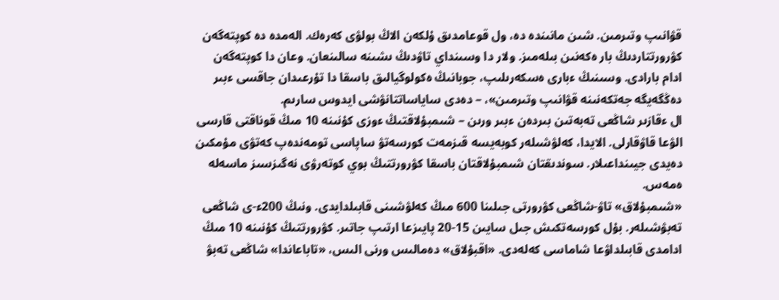قۋانىپ وتىرمىن. شىن مانىندە دە، ول قوعامدىق ۇلكەن الاڭ بولۋى كەرەك. الەمدە دە كوپتەگەن كۋرورتتاردىڭ بار ەكەنىن بىلەمىز. ولار دا وسىنداي تاۋدىڭ ىشىنە سالىنعان. وعان دا كوپتەگەن ادام بارادى. وسىنىڭ ءبارى ەسكەرىلىپ، جوبانىڭ ەكولوگيالىق باسقا دا تۇرعىدان جاقسى ءبىر دەڭگەيگە جەتكەنىنە قۋانىپ وتىرمىن»، – دەدى ساياساتتانۋشى ايدوس سارىم.
ال ءقازىر شاڭعى تەبەتىن بىردەن ءبىر ورىن – شىمبۇلاقتىڭ ءوزى كۇنىنە 10 مىڭ قوناقتى قارسى الۋعا قاۋقارلى. الايدا، كەلۋشىلەر كوبەيسە قىزمەت كورسەتۋ ساپاسى تومەندەپ كەتۋى مۇمكىن دەيدى جيىنداعىلار. سوندىقتان شىمبۇلاقتان باسقا كۋرورتتىڭ بوي كوتەرۋى نەگىزسىز ماسەلە ەمەس.
«شىمبۇلاق» تاۋ-شاڭعى كۋرورتى جىلىنا 600 مىڭ كەلۋشىنى قابىلدايدى. ونىڭ 200ء-ى شاڭعى تەبۋشىلەر. بۇل كورسەتكىش جىل سايىن 15-20 پايىزعا ارتىپ جاتىر. كۋرورتتىڭ كۇنىنە 10 مىڭ ادامدى قابىلداۋعا شاماسى كەلەدى. «اقبۇلاق» دەمالىس ورنى الىس، «تاباعاندا» شاڭعى تەبۋ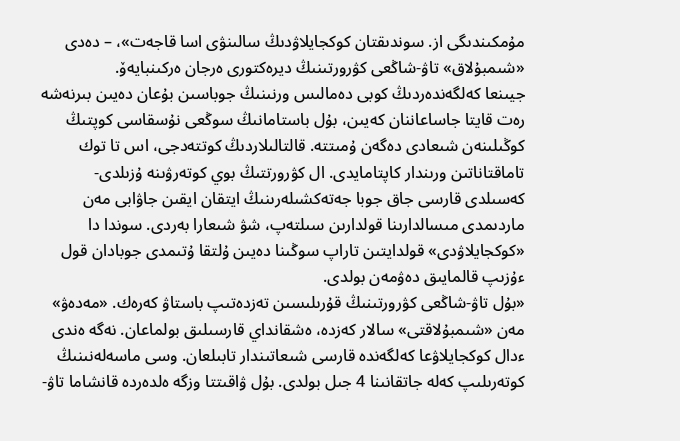مۇمكىندىگى از. سوندىقتان كوكجايلاۋدىڭ سالىنۋى اسا قاجەت»، – دەدى «شىمبۇلاق» تاۋ-شاڭعى كۋرورتىنىڭ ديرەكتورى ەرجان ەركىنبايەۆ.
جيىنعا كەلگەندەردىڭ كوبى دەمالىس ورنىنىڭ جوباسىن بۇعان دەيىن بىرنەشە رەت قايتا جاساعاننان كەيىن، بۇل باستامانىڭ سوڭعى نۇسقاسى كوپتىڭ كوڭىلىنەن شىعادى دەگەن ۇمىتتە. قالتالىلاردىڭ كوتتەدجى، اس تا توك تاماقتاناتىن ورىندار كاپتامايدى. ال كۋرورتتىڭ بوي كوتەرۋىنە ۇزىلدى-كەسىلدى قارسى جاق جوبا جەتەكشىلەرىنىڭ ايتقان ايقىن جاۋابى مەن ماردىمدى مىسالدارىنا قولدارىن سىلتەپ، شۋ شىعارا بەردى. سوندا دا «كوكجايلاۋدى» قولدايتىن تاراپ سوڭىنا دەيىن ۇلتقا ۇتىمدى جوبادان قول ءۇزىپ قالمايىق دەۋمەن بولدى.
«بۇل تاۋ-شاڭعى كۋرورتىنىڭ قۇرىلىسىن تەزدەتىپ باستاۋ كەرەك. «مەدەۋ» مەن «شىمبۇلاقتى» سالار كەزدە، ەشقانداي قارسىلىق بولماعان. نەگە ەندى ءدال كوكجايلاۋعا كەلگەندە قارسى شىعاتىندار تابىلعان. وسى ماسەلەنىنىڭ كوتەرىلىپ كەلە جاتقانىنا 4 جىل بولدى. بۇل ۋاقىتتا وزگە ەلدەردە قانشاما تاۋ-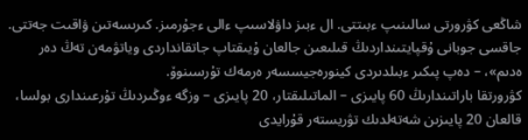شاڭعى كۋرورتى سالىنىپ ءبىتتى. ال ءبىز داۋلاسىپ ءالى ءجۇرمىز. كىرىسەتىن ۋاقىت جەتتى. جاقسى جوبانى ۇقپايتىنداردىڭ قىلىعىن جالعان ۇيىقتاپ جاتقانداردى وياتۋمەن تەڭ دەر ەدىم»، – دەپ پىكىر ءبىلدىردى كينورەجيسسەر ەرمەك تۇرسىنوۆ.
كۋرورتقا باراتىندارىڭ 60 پايىزى – الماتىلىقتار، 20 پايىزى – وزگە ءوڭىردىڭ تۇرعىندارى بولسا، قالعان 20 پايىزىن شەتەلدىك تۋريستەر قۇرايدى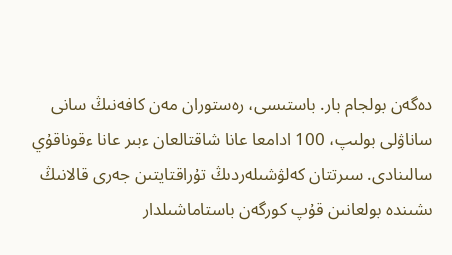دەگەن بولجام بار. باستىسى، رەستوران مەن كافەنىڭ سانى ساناۋلى بولىپ، 100 ادامعا عانا شاقتالعان ءبىر عانا ءقوناقۇي سالىنادى. سىرتتان كەلۋشىلەردىڭ تۇراقتايتىن جەرى قالانىڭ ىشىندە بولعانىن قۇپ كورگەن باستاماشىلدار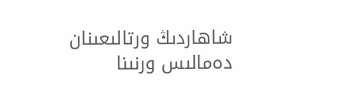شاھاردىڭ ورتالىعىنان دەمالىس ورنىنا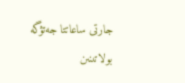جارتى ساعاتتا جەتۋگە بولاتىنىن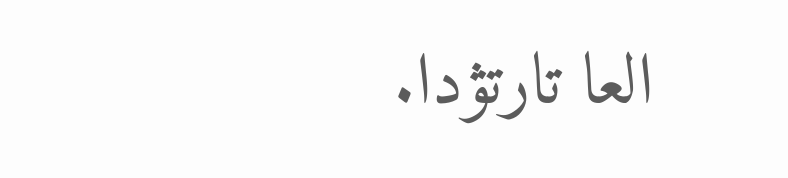العا تارتۋدا.